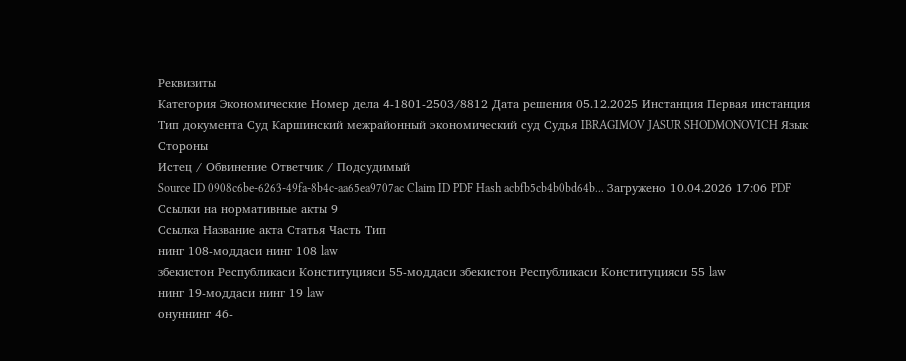Реквизиты
Категория Экономические Номер дела 4-1801-2503/8812 Дата решения 05.12.2025 Инстанция Первая инстанция Тип документа Суд Каршинский межрайонный экономический суд Судья IBRAGIMOV JASUR SHODMONOVICH Язык
Стороны
Истец / Обвинение Ответчик / Подсудимый
Source ID 0908c6be-6263-49fa-8b4c-aa65ea9707ac Claim ID PDF Hash acbfb5cb4b0bd64b... Загружено 10.04.2026 17:06 PDF
Ссылки на нормативные акты 9
Ссылка Название акта Статья Часть Тип
нинг 108-моддаси нинг 108 law
збекистон Республикаси Конституцияси 55-моддаси збекистон Республикаси Конституцияси 55 law
нинг 19-моддаси нинг 19 law
онуннинг 46-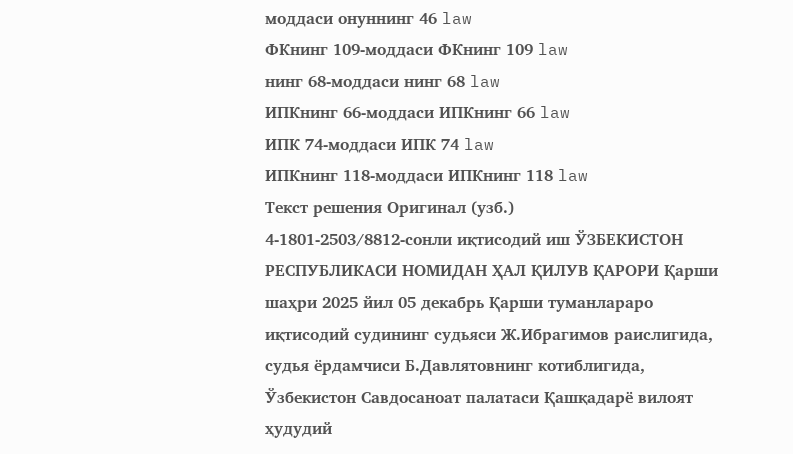моддаси онуннинг 46 law
ФКнинг 109-моддаси ФКнинг 109 law
нинг 68-моддаси нинг 68 law
ИПКнинг 66-моддаси ИПКнинг 66 law
ИПК 74-моддаси ИПК 74 law
ИПКнинг 118-моддаси ИПКнинг 118 law
Текст решения Оригинал (узб.)
4-1801-2503/8812-сонли иқтисодий иш ЎЗБЕКИСТОН РЕСПУБЛИКАСИ НОМИДАН ҲАЛ ҚИЛУВ ҚАРОРИ Қарши шаҳри 2025 йил 05 декабрь Қарши туманлараро иқтисодий судининг судьяси Ж.Ибрагимов раислигида, судья ёрдамчиси Б.Давлятовнинг котиблигида, Ўзбекистон Савдосаноат палатаси Қашқадарё вилоят ҳудудий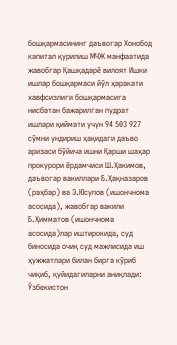бошқармасининг даъвогар Хонобод капитал қурилиш МЧЖ манфаатида жавобгар Қашқадарё вилоят Ишки ишлар бошқармаси йўл ҳаракати хавфсизлиги бошқармасига нисбатан бажарилган пудрат ишлари қиймати учун 94 503 927 сўмни ундириш ҳақидаги даъво аризаси бўйича ишни Қарши шаҳар прокурори ёрдамчиси Ш.Ҳакимов, даъвогар вакиллари Б.Ҳақназаров (раҳбар) ва Э.Юсупов (ишончнома асосида), жавобгар вакили Б.Ҳимматов (ишончнома асосида)лар иштирокида, суд биносида очиқ суд мажлисида иш ҳужжатлари билан бирга кўриб чиқиб, қуйидагиларни аниқлади: Ўзбекистон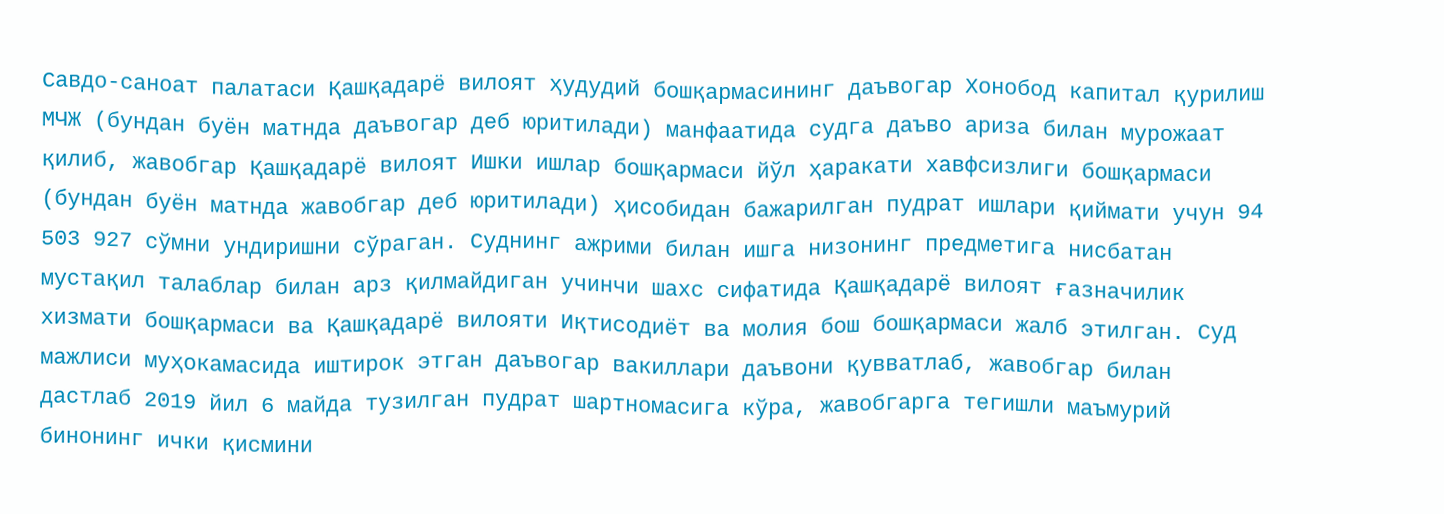Савдо-саноат палатаси Қашқадарё вилоят ҳудудий бошқармасининг даъвогар Хонобод капитал қурилиш МЧЖ (бундан буён матнда даъвогар деб юритилади) манфаатида судга даъво ариза билан мурожаат қилиб, жавобгар Қашқадарё вилоят Ишки ишлар бошқармаси йўл ҳаракати хавфсизлиги бошқармаси (бундан буён матнда жавобгар деб юритилади) ҳисобидан бажарилган пудрат ишлари қиймати учун 94 503 927 сўмни ундиришни сўраган. Суднинг ажрими билан ишга низонинг предметига нисбатан мустақил талаблар билан арз қилмайдиган учинчи шахс сифатида Қашқадарё вилоят ғазначилик хизмати бошқармаси ва Қашқадарё вилояти Иқтисодиёт ва молия бош бошқармаси жалб этилган. Суд мажлиси муҳокамасида иштирок этган даъвогар вакиллари даъвони қувватлаб, жавобгар билан дастлаб 2019 йил 6 майда тузилган пудрат шартномасига кўра, жавобгарга тегишли маъмурий бинонинг ички қисмини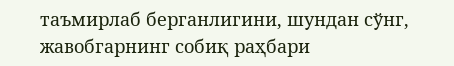таъмирлаб берганлигини, шундан сўнг, жавобгарнинг собиқ раҳбари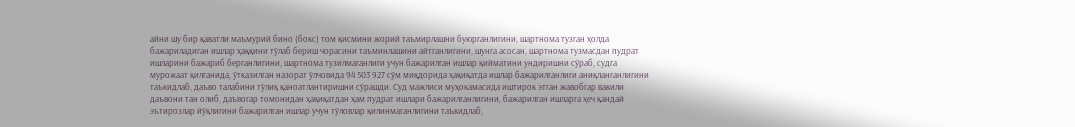айни шу бир қаватли маъмурий бино (бокс) том қисмини жорий таъмирлашни буюрганлигини, шартнома тузган ҳолда бажариладиган ишлар ҳаққини тўлаб бериш чорасини таъминлашини айтганлигини, шунга асосан, шартнома тузмасдан пудрат ишларини бажариб берганлигини, шартнома тузилмаганлиги учун бажарилган ишлар қийматини ундиришни сўраб, судга мурожаат қилганида, ўтказилган назорат ўлчовида 94 503 927 сўм миқдорида ҳақиқатда ишлар бажарилганлиги аниқланганлигини таъкидлаб, даъво талабини тўлиқ қаноатлантиришни сўрашди. Суд мажлиси муҳокамасида иштирок этган жавобгар вакили даъвони тан олиб, даъвогар томонидан ҳақиқатдан ҳам пудрат ишлари бажарилганлигини, бажарилган ишларга ҳеч қандай эътирозлар йўқлигини бажарилган ишлар учун тўловлар қилинмаганлигини таъкидлаб,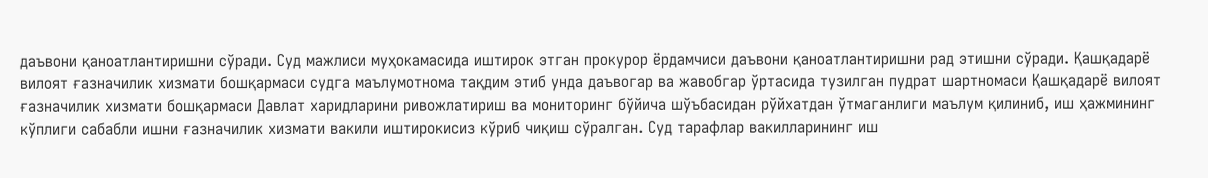даъвони қаноатлантиришни сўради. Суд мажлиси муҳокамасида иштирок этган прокурор ёрдамчиси даъвони қаноатлантиришни рад этишни сўради. Қашқадарё вилоят ғазначилик хизмати бошқармаси судга маълумотнома тақдим этиб унда даъвогар ва жавобгар ўртасида тузилган пудрат шартномаси Қашқадарё вилоят ғазначилик хизмати бошқармаси Давлат харидларини ривожлатириш ва мониторинг бўйича шўъбасидан рўйхатдан ўтмаганлиги маълум қилиниб, иш ҳажмининг кўплиги сабабли ишни ғазначилик хизмати вакили иштирокисиз кўриб чиқиш сўралган. Суд тарафлар вакилларининг иш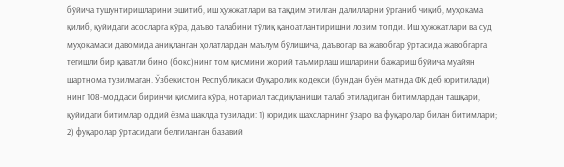бўйича тушунтиришларини эшитиб, иш ҳужжатлари ва тақдим этилган далилларни ўрганиб чиқиб, муҳокама қилиб, қуйидаги асосларга кўра, даъво талабини тўлиқ қаноатлантиришни лозим топди. Иш ҳужжатлари ва суд муҳокамаси давомида аниқланган ҳолатлардан маълум бўлишича, даъвогар ва жавобгар ўртасида жавобгарга тегишли бир қаватли бино (бокс)нинг том қисмини жорий таъмирлаш ишларини бажариш бўйича муайян шартнома тузилмаган. Ўзбекистон Республикаси Фуқаролик кодекси (бундан буён матнда ФК деб юритилади) нинг 108-моддаси биринчи қисмига кўра, нотариал тасдиқланиши талаб этиладиган битимлардан ташқари, қуйидаги битимлар оддий ёзма шаклда тузилади: 1) юридик шахсларнинг ўзаро ва фуқаролар билан битимлари; 2) фуқаролар ўртасидаги белгиланган базавий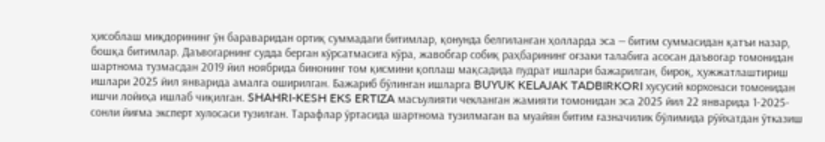ҳисоблаш миқдорининг ўн бараваридан ортиқ суммадаги битимлар, қонунда белгиланган ҳолларда эса — битим суммасидан қатъи назар, бошқа битимлар. Даъвогарнинг судда берган кўрсатмасига кўра, жавобгар собиқ раҳбарининг оғзаки талабига асосан даъвогар томонидан шартнома тузмасдан 2019 йил ноябрида бинонинг том қисмини қоплаш мақсадида пудрат ишлари бажарилган, бироқ, ҳужжатлаштириш ишлари 2025 йил январида амалга оширилган. Бажариб бўлинган ишларга BUYUK KELAJAK TADBIRKORI хусусий корхонаси томонидан ишчи лойиҳа ишлаб чиқилган. SHAHRI-KESH EKS ERTIZA масъулияти чекланган жамияти томонидан эса 2025 йил 22 январида 1-2025-сонли йиғма эксперт хулосаси тузилган. Тарафлар ўртасида шартнома тузилмаган ва муайян битим ғазначилик бўлимида рўйхатдан ўтказиш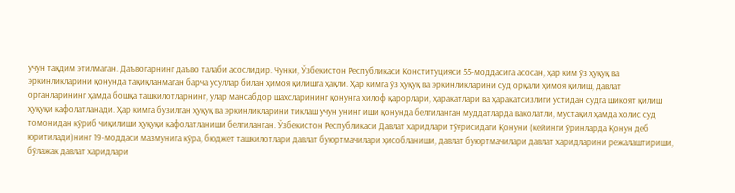учун тақдим этилмаган. Даъвогарнинг даъво талаби асослидир. Чунки, Ўзбекистон Республикаси Конституцияси 55-моддасига асосан, ҳар ким ўз ҳуқуқ ва эркинликларини қонунда тақиқланмаган барча усуллар билан ҳимоя қилишга ҳақли. Ҳар кимга ўз ҳуқуқ ва эркинликларини суд орқали ҳимоя қилиш, давлат органларининг ҳамда бошқа ташкилотларнинг, улар мансабдор шахсларининг қонунга хилоф қарорлари, ҳаракатлари ва ҳаракатсизлиги устидан судга шикоят қилиш ҳуқуқи кафолатланади. Ҳар кимга бузилган ҳуқуқ ва эркинликларини тиклаш учун унинг иши қонунда белгиланган муддатларда ваколатли, мустақил ҳамда холис суд томонидан кўриб чиқилиши ҳуқуқи кафолатланиши белгиланган. Ўзбекистон Республикаси Давлат харидлари тўғрисидаги Қонуни (кейинги ўринларда Қонун деб юритилади)нинг 19-моддаси мазмунига кўра, бюджет ташкилотлари давлат буюртмачилари ҳисобланиши, давлат буюртмачилари давлат харидларини режалаштириши, бўлажак давлат харидлари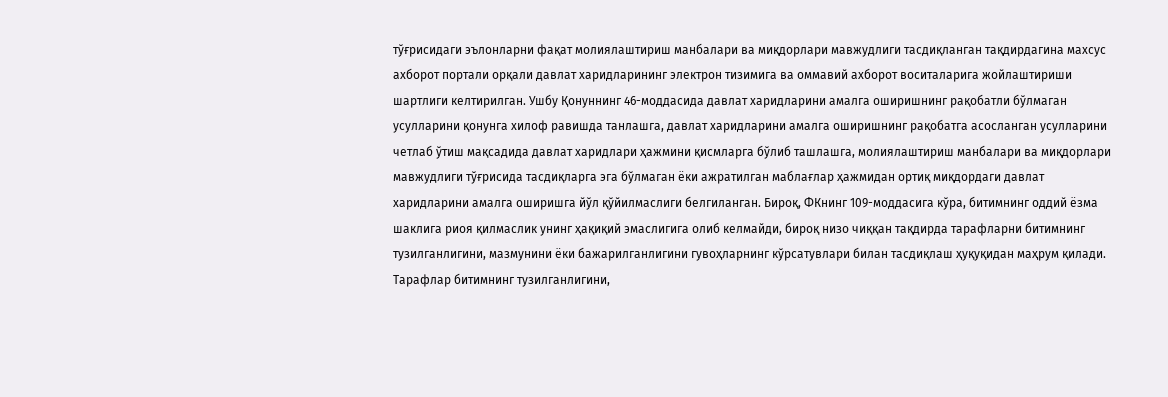тўғрисидаги эълонларни фақат молиялаштириш манбалари ва миқдорлари мавжудлиги тасдиқланган тақдирдагина махсус ахборот портали орқали давлат харидларининг электрон тизимига ва оммавий ахборот воситаларига жойлаштириши шартлиги келтирилган. Ушбу Қонуннинг 46-моддасида давлат харидларини амалга оширишнинг рақобатли бўлмаган усулларини қонунга хилоф равишда танлашга, давлат харидларини амалга оширишнинг рақобатга асосланган усулларини четлаб ўтиш мақсадида давлат харидлари ҳажмини қисмларга бўлиб ташлашга, молиялаштириш манбалари ва миқдорлари мавжудлиги тўғрисида тасдиқларга эга бўлмаган ёки ажратилган маблағлар ҳажмидан ортиқ миқдордаги давлат харидларини амалга оширишга йўл қўйилмаслиги белгиланган. Бироқ, ФКнинг 109-моддасига кўра, битимнинг оддий ёзма шаклига риоя қилмаслик унинг ҳақиқий эмаслигига олиб келмайди, бироқ низо чиққан тақдирда тарафларни битимнинг тузилганлигини, мазмунини ёки бажарилганлигини гувоҳларнинг кўрсатувлари билан тасдиқлаш ҳуқуқидан маҳрум қилади. Тарафлар битимнинг тузилганлигини,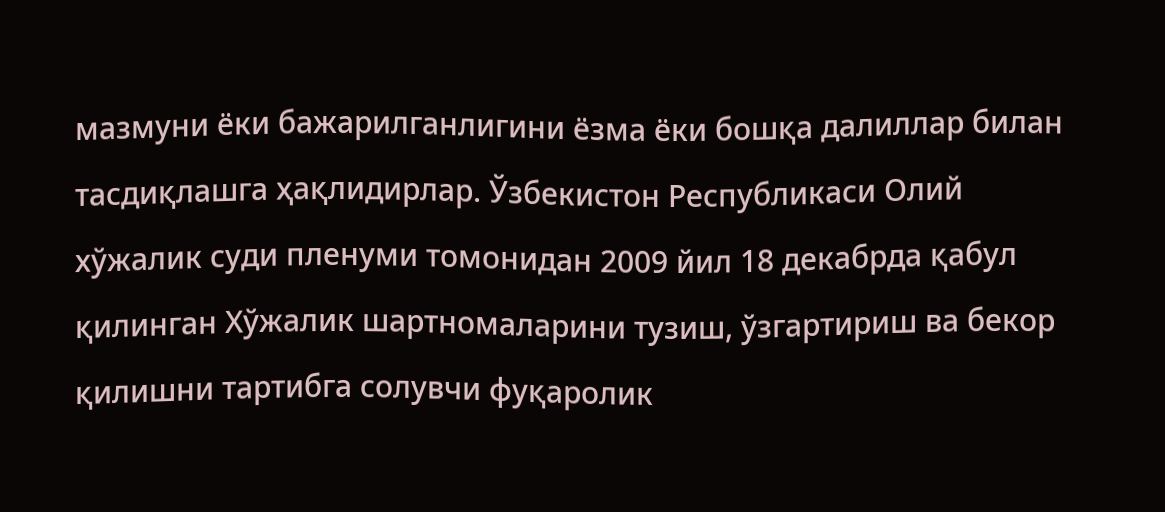мазмуни ёки бажарилганлигини ёзма ёки бошқа далиллар билан тасдиқлашга ҳақлидирлар. Ўзбекистон Республикаси Олий хўжалик суди пленуми томонидан 2009 йил 18 декабрда қабул қилинган Хўжалик шартномаларини тузиш, ўзгартириш ва бекор қилишни тартибга солувчи фуқаролик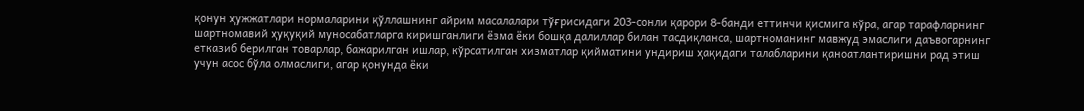қонун ҳужжатлари нормаларини қўллашнинг айрим масалалари тўғрисидаги 203-сонли қарори 8-банди еттинчи қисмига кўра, агар тарафларнинг шартномавий ҳуқуқий муносабатларга киришганлиги ёзма ёки бошқа далиллар билан тасдиқланса, шартноманинг мавжуд эмаслиги даъвогарнинг етказиб берилган товарлар, бажарилган ишлар, кўрсатилган хизматлар қийматини ундириш ҳақидаги талабларини қаноатлантиришни рад этиш учун асос бўла олмаслиги, агар қонунда ёки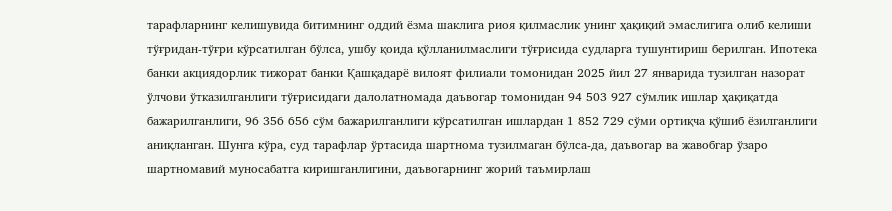тарафларнинг келишувида битимнинг оддий ёзма шаклига риоя қилмаслик унинг ҳақиқий эмаслигига олиб келиши тўғридан-тўғри кўрсатилган бўлса, ушбу қоида қўлланилмаслиги тўғрисида судларга тушунтириш берилган. Ипотека банки акциядорлик тижорат банки Қашқадарё вилоят филиали томонидан 2025 йил 27 январида тузилган назорат ўлчови ўтказилганлиги тўғрисидаги далолатномада даъвогар томонидан 94 503 927 сўмлик ишлар ҳақиқатда бажарилганлиги, 96 356 656 сўм бажарилганлиги кўрсатилган ишлардан 1 852 729 сўми ортиқча қўшиб ёзилганлиги аниқланган. Шунга кўра, суд тарафлар ўртасида шартнома тузилмаган бўлса-да, даъвогар ва жавобгар ўзаро шартномавий муносабатга киришганлигини, даъвогарнинг жорий таъмирлаш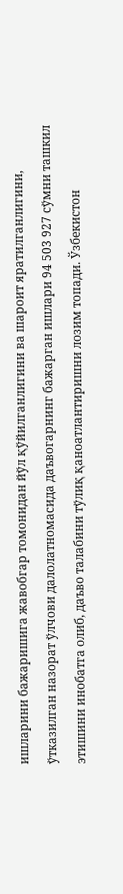ишларини бажаришига жавобгар томонидан йўл қўйилганлигини ва шароит яратилганлигини, ўтказилган назорат ўлчови далолатномасида даъвогарнинг бажарган ишлари 94 503 927 сўмни ташкил этишини инобатга олиб, даъво талабини тўлиқ қаноатлантиришни лозим топади. Ўзбекистон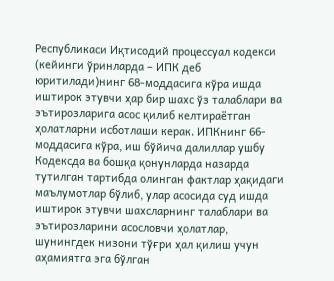Республикаси Иқтисодий процессуал кодекси (кейинги ўринларда – ИПК деб юритилади)нинг 68-моддасига кўра ишда иштирок этувчи ҳар бир шахс ўз талаблари ва эътирозларига асос қилиб келтираётган ҳолатларни исботлаши керак. ИПКнинг 66-моддасига кўра, иш бўйича далиллар ушбу Кодексда ва бошқа қонунларда назарда тутилган тартибда олинган фактлар ҳақидаги маълумотлар бўлиб, улар асосида суд ишда иштирок этувчи шахсларнинг талаблари ва эътирозларини асословчи ҳолатлар, шунингдек низони тўғри ҳал қилиш учун аҳамиятга эга бўлган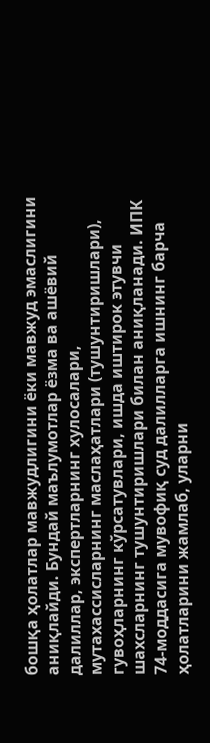бошқа ҳолатлар мавжудлигини ёки мавжуд эмаслигини аниқлайди. Бундай маълумотлар ёзма ва ашёвий далиллар, экспертларнинг хулосалари, мутахассисларнинг маслаҳатлари (тушунтиришлари), гувоҳларнинг кўрсатувлари, ишда иштирок этувчи шахсларнинг тушунтиришлари билан аниқланади. ИПК 74-моддасига мувофиқ суд далилларга ишнинг барча ҳолатларини жамлаб, уларни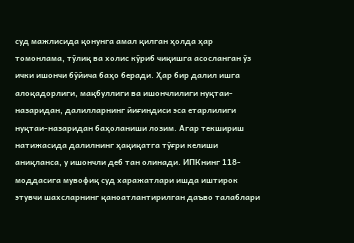суд мажлисида қонунга амал қилган ҳолда ҳар томонлама, тўлиқ ва холис кўриб чиқишга асосланган ўз ички ишончи бўйича баҳо беради. Ҳар бир далил ишга алоқадорлиги, мақбуллиги ва ишончлилиги нуқтаи-назаридан, далилларнинг йиғиндиси эса етарлилиги нуқтаи-назаридан баҳоланиши лозим. Агар текшириш натижасида далилнинг ҳақиқатга тўғри келиши аниқланса, у ишончли деб тан олинади. ИПКнинг 118-моддасига мувофиқ суд харажатлари ишда иштирок этувчи шахсларнинг қаноатлантирилган даъво талаблари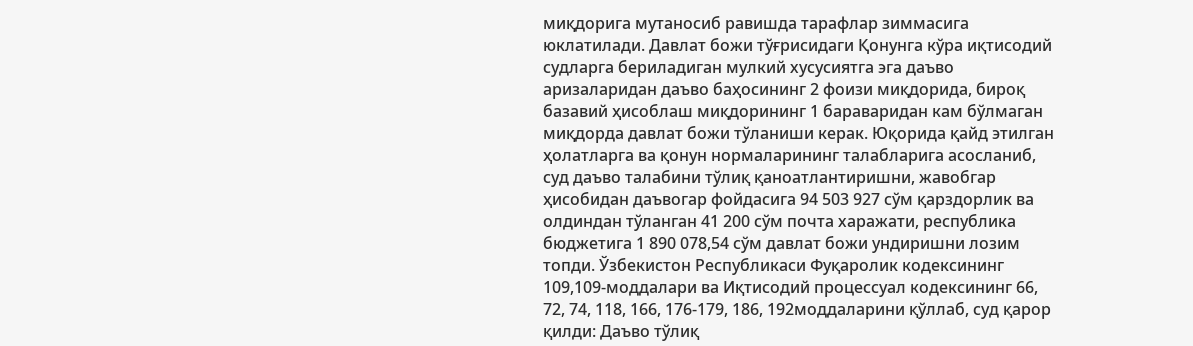миқдорига мутаносиб равишда тарафлар зиммасига юклатилади. Давлат божи тўғрисидаги Қонунга кўра иқтисодий судларга бериладиган мулкий хусусиятга эга даъво аризаларидан даъво баҳосининг 2 фоизи миқдорида, бироқ базавий ҳисоблаш миқдорининг 1 бараваридан кам бўлмаган миқдорда давлат божи тўланиши керак. Юқорида қайд этилган ҳолатларга ва қонун нормаларининг талабларига асосланиб, суд даъво талабини тўлиқ қаноатлантиришни, жавобгар ҳисобидан даъвогар фойдасига 94 503 927 сўм қарздорлик ва олдиндан тўланган 41 200 сўм почта харажати, республика бюджетига 1 890 078,54 сўм давлат божи ундиришни лозим топди. Ўзбекистон Республикаси Фуқаролик кодексининг 109,109-моддалари ва Иқтисодий процессуал кодексининг 66, 72, 74, 118, 166, 176-179, 186, 192моддаларини қўллаб, суд қарор қилди: Даъво тўлиқ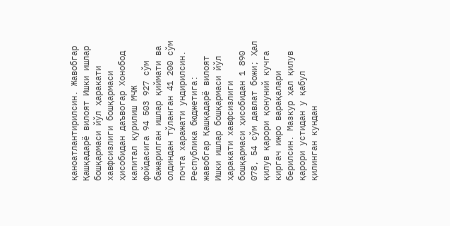қаноатлантирилсин. Жавобгар Қашқадарё вилоят Ишки ишлар бошқармаси йўл ҳаракати хавфсизлиги бошқармаси ҳисобидан даъвогар Хонобод капитал қурилиш МЧЖ фойдасига 94 503 927 сўм бажарилган ишлар қиймати ва олдиндан тўланган 41 200 сўм почта харажати ундирилсин. Республика бюджетига: жавобгар Қашқадарё вилоят Ишки ишлар бошқармаси йўл ҳаракати хавфсизлиги бошқармаси ҳисобидан 1 890 078, 54 сўм давлат божи; Ҳал қилув қарори қонуний кучга киргач ижро варақалари берилсин. Мазкур ҳал қилув қарори устидан у қабул қилинган кундан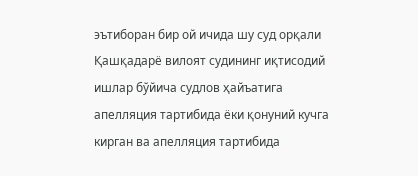эътиборан бир ой ичида шу суд орқали Қашқадарё вилоят судининг иқтисодий ишлар бўйича судлов ҳайъатига апелляция тартибида ёки қонуний кучга кирган ва апелляция тартибида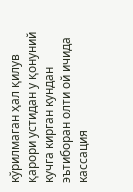кўрилмаган ҳал қилув қарори устидан у қонуний кучга кирган кундан эътиборан олти ой ичида кассация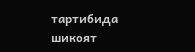тартибида шикоят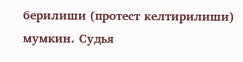берилиши (протест келтирилиши) мумкин. Судья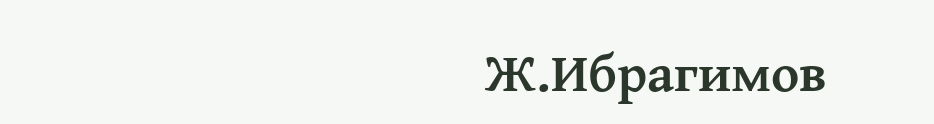Ж.Ибрагимов